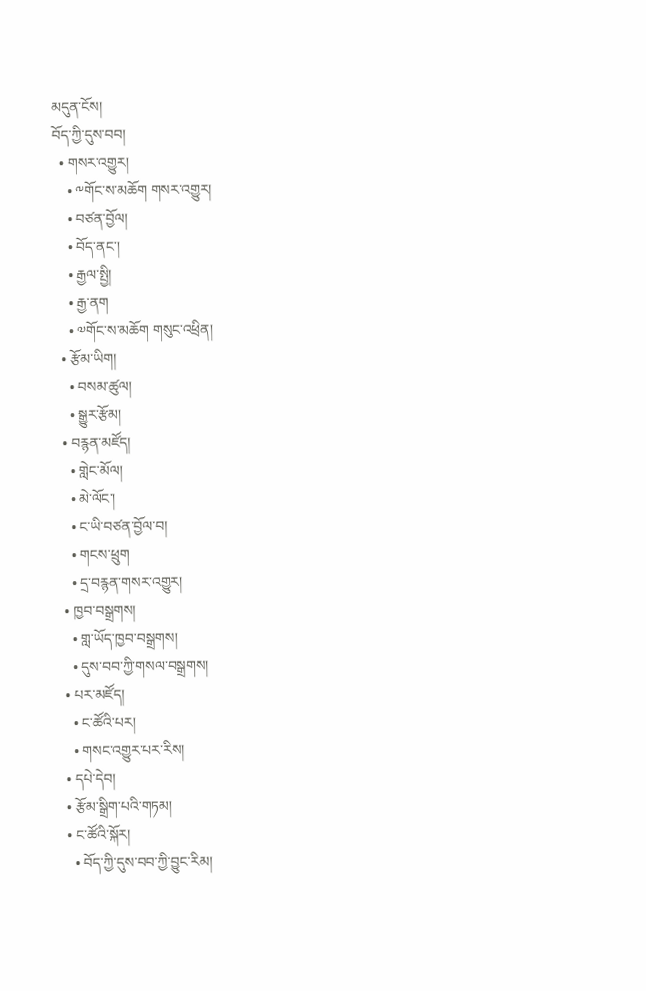མདུན་ངོས།
བོད་ཀྱི་དུས་བབ།
  • གསར་འགྱུར།
    • ༸གོང་ས་མཆོག གསར་འགྱུར།
    • བཙན་བྱོལ།
    • བོད་ནང་།
    • རྒྱལ་སྤྱི།
    • རྒྱ་ནག
    • ༧གོང་ས་མཆོག གསུང་འཕྲིན།
  • རྩོམ་ཡིག།
    • བསམ་ཚུལ།
    • སྒྱུར་རྩོམ།
  • བརྙན་མཛོད།
    • གླེང་མོལ།
    • མེ་ལོང་།
    • ང་ཡི་བཙན་བྱོལ་བ།
    • གངས་ཕྲུག
    • དྲ་བརྙན་གསར་འགྱུར།
  • ཁྱབ་བསྒྲགས།
    • གླ་ཡོད་ཁྱབ་བསྒྲགས།
    • དུས་བབ་ཀྱི་གསལ་བསྒྲགས།
  • པར་མཛོད།
    • ང་ཚོའི་པར།
    • གསང་འགྱུར་པར་རིས།
  • དཔེ་དེབ།
  • རྩོམ་སྒྲིག་པའི་གཏམ།
  • ང་ཚོའི་སྐོར།
    • བོད་ཀྱི་དུས་བབ་ཀྱི་བྱུང་རིམ།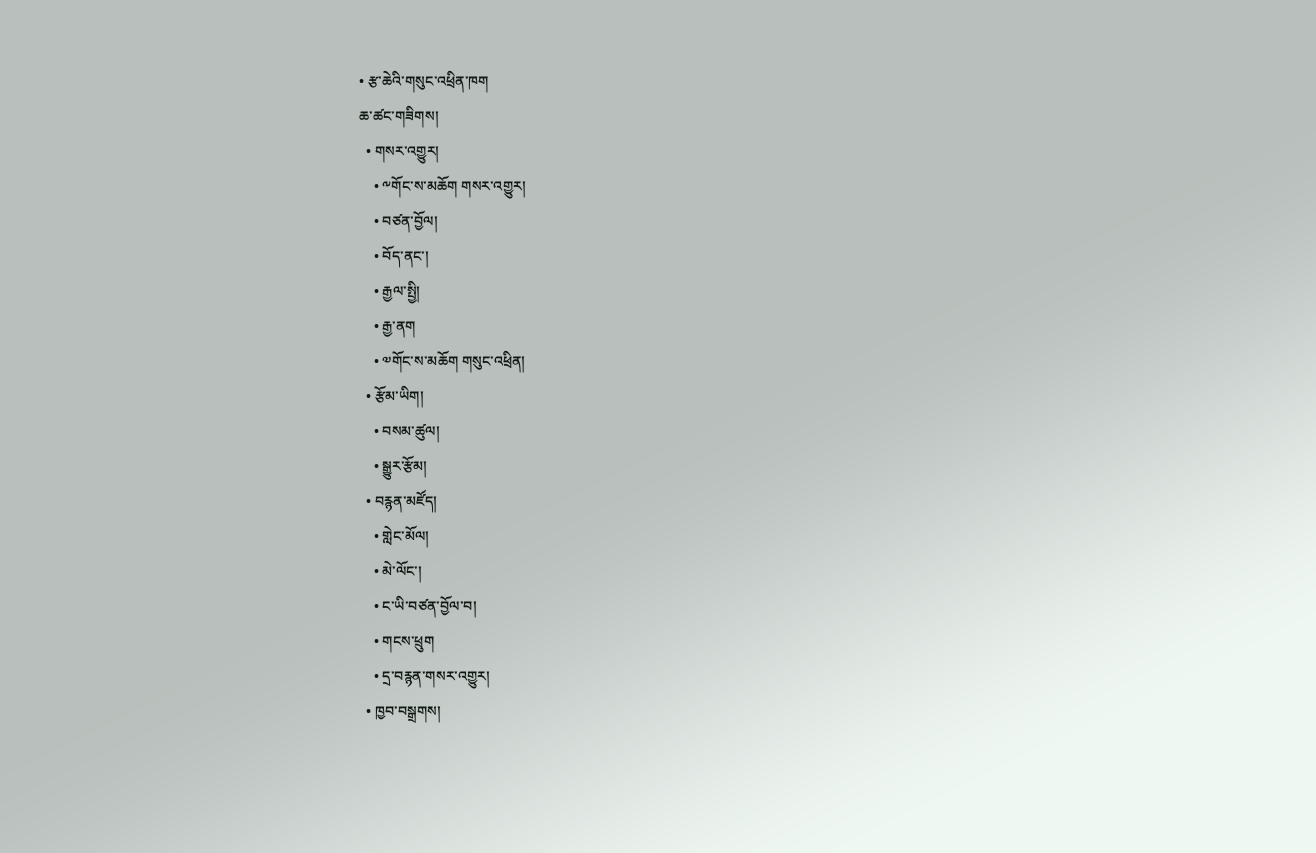• རྩ་ཆེའི་གསུང་འཕྲིན་ཁག
ཆ་ཚང་གཟིགས།
  • གསར་འགྱུར།
    • ༸གོང་ས་མཆོག གསར་འགྱུར།
    • བཙན་བྱོལ།
    • བོད་ནང་།
    • རྒྱལ་སྤྱི།
    • རྒྱ་ནག
    • ༧གོང་ས་མཆོག གསུང་འཕྲིན།
  • རྩོམ་ཡིག།
    • བསམ་ཚུལ།
    • སྒྱུར་རྩོམ།
  • བརྙན་མཛོད།
    • གླེང་མོལ།
    • མེ་ལོང་།
    • ང་ཡི་བཙན་བྱོལ་བ།
    • གངས་ཕྲུག
    • དྲ་བརྙན་གསར་འགྱུར།
  • ཁྱབ་བསྒྲགས།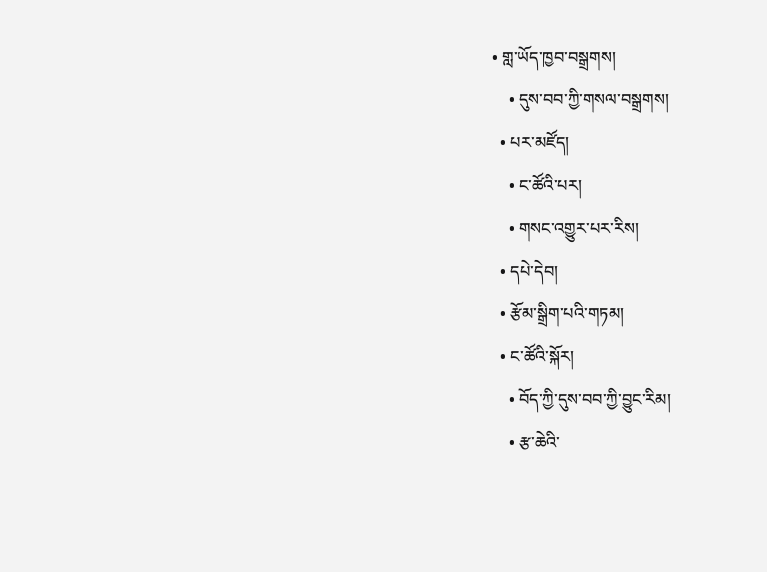• གླ་ཡོད་ཁྱབ་བསྒྲགས།
    • དུས་བབ་ཀྱི་གསལ་བསྒྲགས།
  • པར་མཛོད།
    • ང་ཚོའི་པར།
    • གསང་འགྱུར་པར་རིས།
  • དཔེ་དེབ།
  • རྩོམ་སྒྲིག་པའི་གཏམ།
  • ང་ཚོའི་སྐོར།
    • བོད་ཀྱི་དུས་བབ་ཀྱི་བྱུང་རིམ།
    • རྩ་ཆེའི་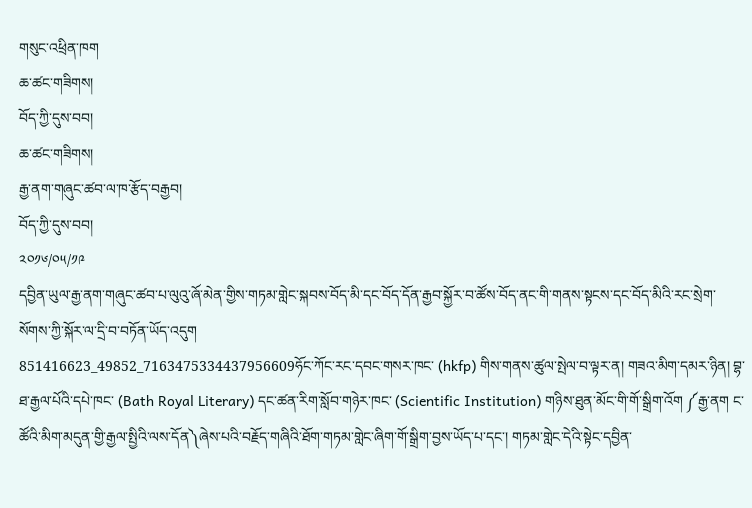གསུང་འཕྲིན་ཁག
ཆ་ཚང་གཟིགས།
བོད་ཀྱི་དུས་བབ།
ཆ་ཚང་གཟིགས།
རྒྱ་ནག་གཞུང་ཚབ་ལ་ཁ་རྩོད་བརྒྱབ།
བོད་ཀྱི་དུས་བབ།
༢༠༡༦/༠༥/༡༩
དབྱིན་ཡུལ་རྒྱ་ནག་གཞུང་ཚབ་པ་ལུའུ་ཞོ་མེན་གྱིས་གཏམ་གླེང་སྐབས་བོད་མི་དང་བོད་དོན་རྒྱབ་སྐྱོར་བ་ཚོས་བོད་ནང་གི་གནས་སྟངས་དང་བོད་མིའི་རང་སྲེག་སོགས་ཀྱི་སྐོར་ལ་དྲི་བ་བཏོན་ཡོད་འདུག
851416623_49852_7163475334437956609ཧོང་ཀོང་རང་དབང་གསར་ཁང་ (hkfp) གིས་གནས་ཚུལ་སྤེལ་བ་ལྟར་ན། གཟའ་མིག་དམར་ཉིན། བྷ་ཐ་རྒྱལ་པོའི་དཔེ་ཁང་ (Bath Royal Literary) དང་ཚན་རིག་སློབ་གཉེར་ཁང་ (Scientific Institution) གཉིས་ཐུན་མོང་གི་གོ་སྒྲིག་འོག ༼རྒྱ་ནག ང་ཚོའི་མིག་མདུན་གྱི་རྒྱལ་སྤྱིའི་ལས་དོན༽ཞེས་པའི་བརྗོད་གཞིའི་ཐོག་གཏམ་གླེང་ཞིག་གོ་སྒྲིག་བྱས་ཡོད་པ་དང་། གཏམ་གླེང་དེའི་སྟེང་དབྱིན་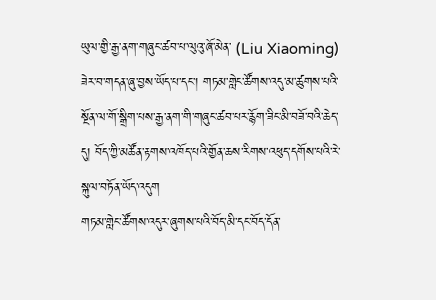ཡུལ་གྱི་རྒྱ་ནག་གཞུང་ཚབ་པ་ལུའུ་ཞོ་མེན་ (Liu Xiaoming) ཟེར་བ་གདན་ཞུ་བྱས་ཡོད་པ་དང་། གཏམ་གླེང་ཚོགས་འདུ་མ་ཚུགས་པའི་སྔོན་ལ་གོ་སྒྲིག་པས་རྒྱ་ནག་གི་གཞུང་ཚབ་པར་རྙོག་ཟིང་མི་བཟོ་བའི་ཆེད་དུ། བོད་ཀྱི་མཚོན་རྟགས་འཁོད་པའི་གྱོན་ཆས་རིགས་འཕུད་དགོས་པའི་རེ་སྐུལ་བཏོན་ཡོད་འདུག
གཏམ་གླེང་ཚོགས་འདུར་ཞུགས་པའི་བོད་མི་དང་བོད་དོན་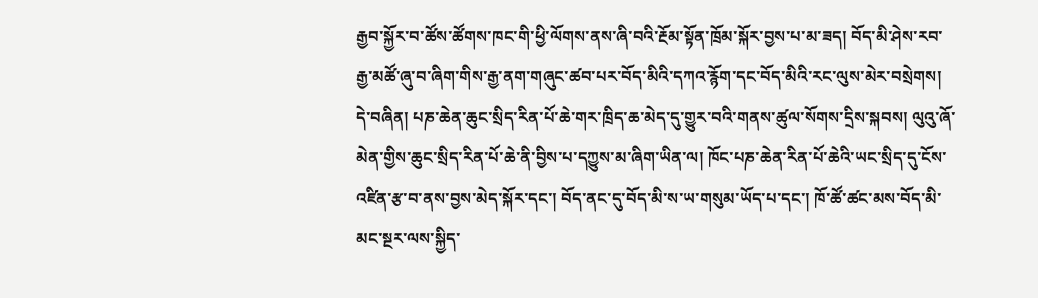རྒྱབ་སྐྱོར་བ་ཚོས་ཚོགས་ཁང་གི་ཕྱི་ལོགས་ནས་ཞི་བའི་རྔོམ་སྟོན་ཁྲོམ་སྐོར་བྱས་པ་མ་ཟད། བོད་མི་ཤེས་རབ་རྒྱ་མཚོ་ཞུ་བ་ཞིག་གིས་རྒྱ་ནག་གཞུང་ཚབ་པར་བོད་མིའི་དཀའ་རྙོག་དང་བོད་མིའི་རང་ལུས་མེར་བསྲེགས། དེ་བཞིན། པཎ་ཆེན་ཆུང་སྲིད་རིན་པོ་ཆེ་གར་ཁྲིད་ཆ་མེད་དུ་གྱུར་བའི་གནས་ཚུལ་སོགས་དྲིས་སྐབས། ལུའུ་ཞོ་མེན་གྱིས་ཆུང་སྲིད་རིན་པོ་ཆེ་ནི་བྱིས་པ་དཀྱུས་མ་ཞིག་ཡིན་ལ། ཁོང་པཎ་ཆེན་རིན་པོ་ཆེའི་ཡང་སྲིད་དུ་ངོས་འཛིན་རྩ་བ་ནས་བྱས་མེད་སྐོར་དང་། བོད་ནང་དུ་བོད་མི་ས་ཡ་གསུམ་ཡོད་པ་དང་། ཁོ་ཚོ་ཚང་མས་བོད་མི་མང་སྔར་ལས་སྐྱིད་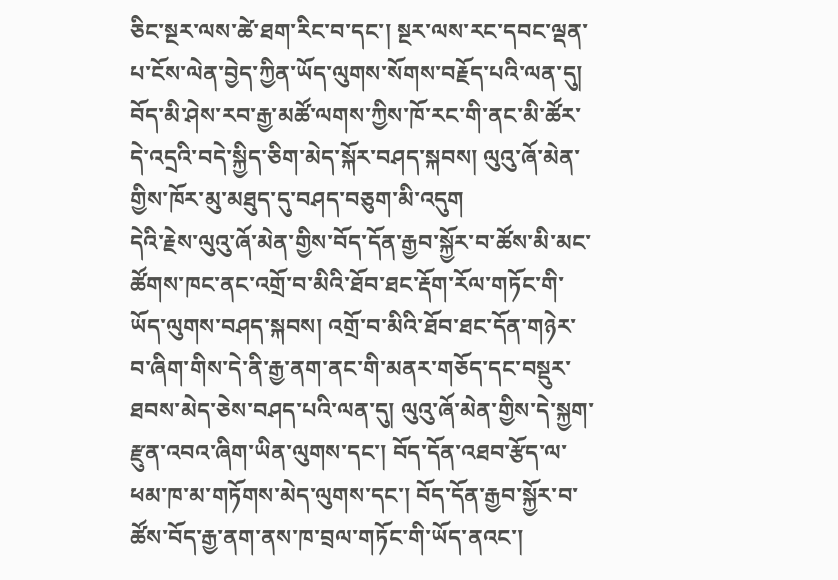ཅིང་སྔར་ལས་ཚེ་ཐག་རིང་བ་དང་། སྔར་ལས་རང་དབང་ལྡན་པ་ངོས་ལེན་བྱེད་ཀྱིན་ཡོད་ལུགས་སོགས་བརྗོད་པའི་ལན་དུ། བོད་མི་ཤེས་རབ་རྒྱ་མཚོ་ལགས་ཀྱིས་ཁོ་རང་གི་ནང་མི་ཚོར་དེ་འདྲའི་བདེ་སྐྱིད་ཅིག་མེད་སྐོར་བཤད་སྐབས། ལུའུ་ཞོ་མེན་གྱིས་ཁོར་མུ་མཐུད་དུ་བཤད་བཅུག་མི་འདུག
དེའི་རྗེས་ལུའུ་ཞོ་མེན་གྱིས་བོད་དོན་རྒྱབ་སྐྱོར་བ་ཚོས་མི་མང་ཚོགས་ཁང་ནང་འགྲོ་བ་མིའི་ཐོབ་ཐང་རྡོག་རོལ་གཏོང་གི་ཡོད་ལུགས་བཤད་སྐབས། འགྲོ་བ་མིའི་ཐོབ་ཐང་དོན་གཉེར་བ་ཞིག་གིས་དེ་ནི་རྒྱ་ནག་ནང་གི་མནར་གཅོད་དང་བསྡུར་ཐབས་མེད་ཅེས་བཤད་པའི་ལན་དུ། ལུའུ་ཞོ་མེན་གྱིས་དེ་སྐྱག་རྫུན་འབའ་ཞིག་ཡིན་ལུགས་དང་། བོད་དོན་འཐབ་རྩོད་ལ་ཕམ་ཁ་མ་གཏོགས་མེད་ལུགས་དང་། བོད་དོན་རྒྱབ་སྐྱོར་བ་ཚོས་བོད་རྒྱ་ནག་ནས་ཁ་བྲལ་གཏོང་གི་ཡོད་ནའང་།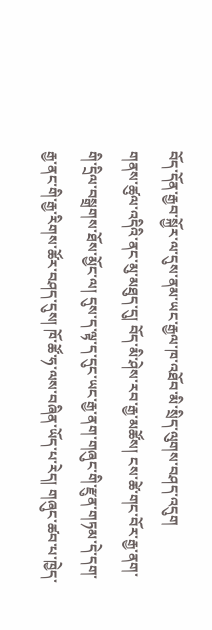བོད་དོན་རྒྱབ་སྐྱོར་ལ་དུས་ནམ་ཡང་རྒྱལ་ཁ་འཐོབ་མི་སྲིད་ལུགས་བཤད་འདུག
གནས་ཚུལ་འདིའི་ནང་མུ་མཐུད་དུ། བོད་མི་ཤེས་རབ་རྒྱ་མཚོས། ངས་ཚེ་གང་བོར་རྒྱ་ནག་གི་དྲིལ་བསྒྲགས་ཐོས་མྱོང་ལ། དུས་ད་ལྟ་ད་དུང་ཡང་རྒྱ་ནག་གཞུང་གི་རྫུན་གཏམ་དེ་དག་རྒྱ་ནང་གི་རྒྱ་རིགས་ཚོར་བཤད་དུས། ཁོ་ཚོ་ཧ་ལས་བཞིན་ཡོད་པ་རེད། གཞུང་ཚབ་པ་ཁྱེད་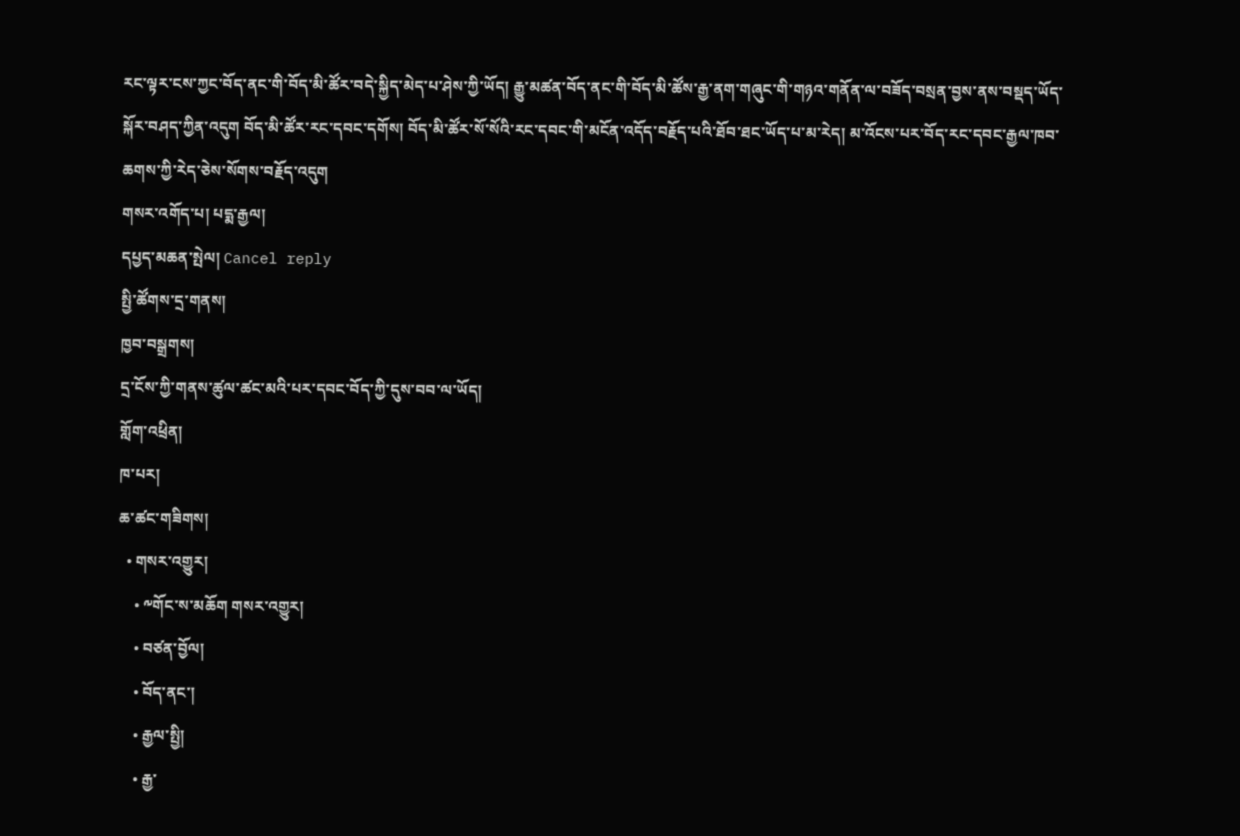རང་ལྟར་ངས་ཀྱང་བོད་ནང་གི་བོད་མི་ཚོར་བདེ་སྐྱིད་མེད་པ་ཤེས་ཀྱི་ཡོད། རྒྱུ་མཚན་བོད་ནང་གི་བོད་མི་ཚོས་རྒྱ་ནག་གཞུང་གི་གཉའ་གནོན་ལ་བཟོད་བསྲན་བྱས་ནས་བསྡད་ཡོད་སྐོར་བཤད་ཀྱིན་འདུག བོད་མི་ཚོར་རང་དབང་དགོས། བོད་མི་ཚོར་སོ་སོའི་རང་དབང་གི་མངོན་འདོད་བརྗོད་པའི་ཐོབ་ཐང་ཡོད་པ་མ་རེད། མ་འོངས་པར་བོད་རང་དབང་རྒྱལ་ཁབ་ཆགས་ཀྱི་རེད་ཅེས་སོགས་བརྗོད་འདུག
གསར་འགོད་པ། པདྨ་རྒྱལ།
དཔྱད་མཆན་སྤེལ། Cancel reply
སྤྱི་ཚོགས་དྲ་གནས།
ཁྱབ་བསྒྲགས།
དྲ་ངོས་ཀྱི་གནས་ཚུལ་ཚང་མའི་པར་དབང་བོད་ཀྱི་དུས་བབ་ལ་ཡོད།
གློག་འཕྲིན།
ཁ་པར།
ཆ་ཚང་གཟིགས།
  • གསར་འགྱུར།
    • ༸གོང་ས་མཆོག གསར་འགྱུར།
    • བཙན་བྱོལ།
    • བོད་ནང་།
    • རྒྱལ་སྤྱི།
    • རྒྱ་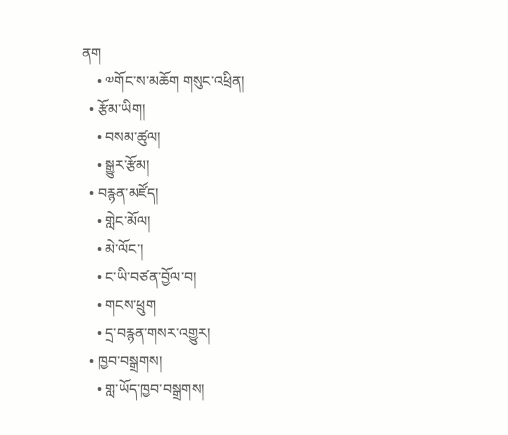ནག
    • ༧གོང་ས་མཆོག གསུང་འཕྲིན།
  • རྩོམ་ཡིག།
    • བསམ་ཚུལ།
    • སྒྱུར་རྩོམ།
  • བརྙན་མཛོད།
    • གླེང་མོལ།
    • མེ་ལོང་།
    • ང་ཡི་བཙན་བྱོལ་བ།
    • གངས་ཕྲུག
    • དྲ་བརྙན་གསར་འགྱུར།
  • ཁྱབ་བསྒྲགས།
    • གླ་ཡོད་ཁྱབ་བསྒྲགས།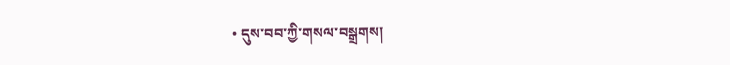• དུས་བབ་ཀྱི་གསལ་བསྒྲགས།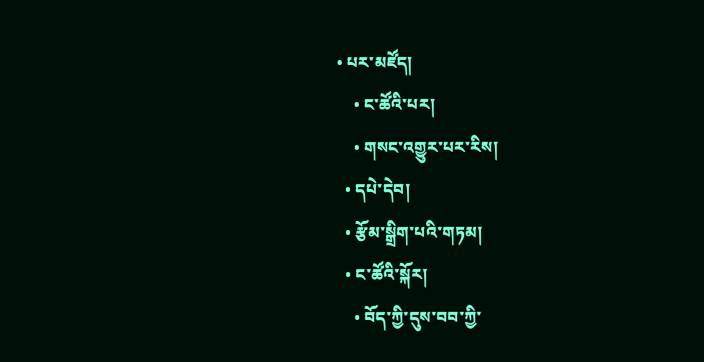• པར་མཛོད།
    • ང་ཚོའི་པར།
    • གསང་འགྱུར་པར་རིས།
  • དཔེ་དེབ།
  • རྩོམ་སྒྲིག་པའི་གཏམ།
  • ང་ཚོའི་སྐོར།
    • བོད་ཀྱི་དུས་བབ་ཀྱི་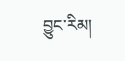བྱུང་རིམ།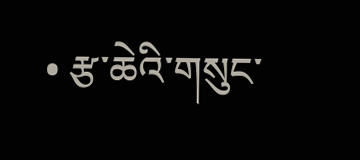• རྩ་ཆེའི་གསུང་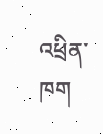འཕྲིན་ཁག